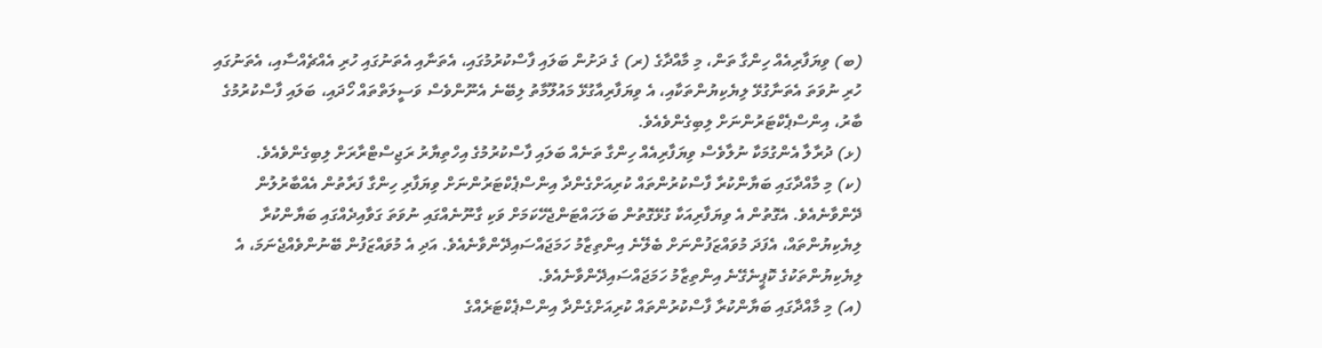(ބ) ވިޔަފާރިއެއް ހިންގާ ތަން، މި މާއްދާގެ (ރ) ގެ ދަށުން ބަލައި ފާސްކުރުމުގައި، އެތަނާއި އެތަނުގައި ހުރި އެއްޗެއްސާއި، އެތަނުގައި ހުރި ނުވަތަ އެތަނާގުޅޭ ލިޔެކިޔުންތަކާއި، އެ ވިޔަފާރިއާގުޅޭ މައުލޫމާތު ލިބޭނެ އެނޫންވެސް ވަސީލަތްތައް ހޯދައި، ބަލައި ފާސްކުރުމުގެ ބާރު، އިންސްޕެކްޓަރުންނަށް ލިބިގެންވެއެވެ.
(ޅ) ދުރާލާ އެންގުމަކާ ނުލާވެސް ވިޔަފާރިއެއް ހިންގާ ތަނެއް ބަލައި ފާސްކުރުމުގެ އިހްތިޔާރު ރަޖިސްޓްރާރަށް ލިބިގެންވެއެވެ.
(ކ) މި މާއްދާގައި ބަޔާންކުރާ ފާސްކުރުންތައް ކުރިއަށްގެންދާ އިންސްޕެކްޓަރުންނަށް ވިޔަފާރި ހިންގާ ފަރާތުން އެއްބާރުލުން ދޭންވާނެއެވެ. އެގޮތުން އެ ވިޔަފާރިއަކާ ގުޅޭގޮތުން ބަލަހައްޓަންޖެހޭކަމަށް ވަކި ގާނޫނެއްގައި ނުވަތަ ގަވާއިދެއްގައި ބަޔާންކުރާ ލިޔެކިޔުންތައް، އެފަދަ މުވައްޒަފުންނަށް ބެލޭނެ އިންތިޒާމު ހަމަޖައްސައިދޭންވާނެއެވެ. އަދި އެ މުވައްޒަފުން ބޭނުންވެއްޖެނަމަ، އެ ލިޔެކިޔުންތަކުގެ ކޮޕީނެގޭނެ އިންތިޒާމު ހަމަޖައްސައިދޭންވާނެއެވެ.
(އ) މި މާއްދާގައި ބަޔާންކުރާ ފާސްކުރުންތައް ކުރިއަށްގެންދާ އިންސްޕެކްޓަރެއްގެ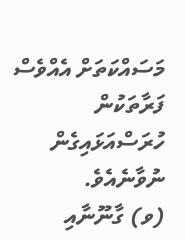މަސައްކަތަށް އެއްވެސް ފަރާތަކުން ހުރަސްއަޅައިގެން ނުވާނެއެވެ.
(ވ) ގާނޫނާއި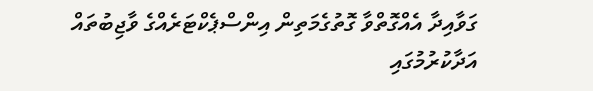ގަވާއިދާ އެއްގޮތްވާ ގޮތުގެމަތިން އިންސްޕެކްޓަރެއްގެ ވާޖިބުތައް އަދާކުރުމުގައި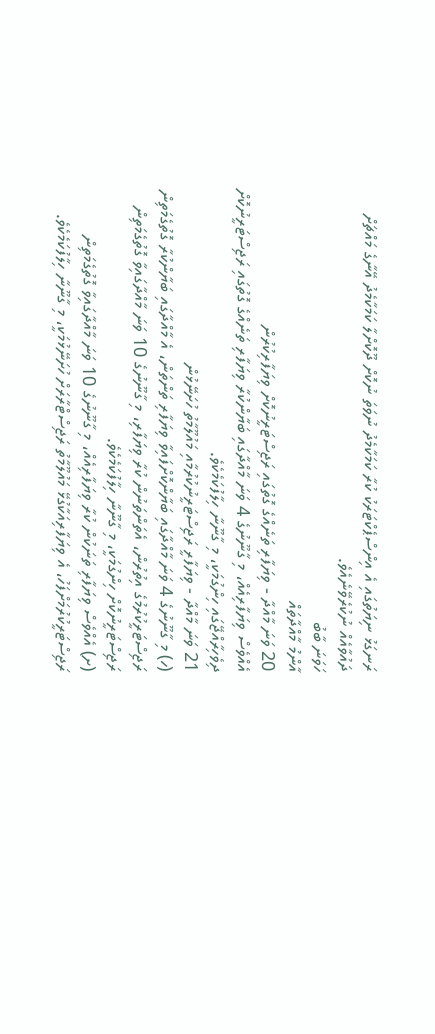ރަނގަޅު ނިޔަތުގައި އެ އިންސްޕެކްޓަރަކު ކުރާ ކަމަކާމެދު ނުވަތަ ނުކޮށް ދޫކޮށްލާ ކަމަކާމެދު އޭނާގެ މައްޗަށް ދައުވާއެއް ނުކުރެވޭނެއެވެ.
ހަވަނަ ބާބު
އާންމު މާއްދާތައް
20 ވަނަ މާއްދާ - ވިޔަފާރި ތަނެއްގެ ގޮތުގައި ރަޖިސްޓަރީނުކޮށް ވިޔަފާރިކުރުން
އެއްވެސް ވިޔަފާރިއެއް، މި ގާނޫނުގެ 4 ވަނަ މާއްދާގައި ބަޔާންކުރާ ވިޔަފާރި ތަނެއްގެ ގޮތުގައި ރަޖިސްޓަރީނުކޮށް ދިވެހިރާއްޖޭގައި ހިންގުމަކީ، މި ގާނޫނާ ހިލާފުކަމެކެވެ.
21 ވަނަ މާއްދާ - ވިޔަފާރީ ރަޖިސްޓަރީނުކުރުމާއި މައުލޫމާތު ހުށަނޭޅުން
(ހ) މި ގާނޫނުގެ 4 ވަނަ މާއްދާގައި ބަޔާންކޮށްފައިވާ ވިޔަފާރި ތަންތަން، އެ މާއްދާގައި ބަޔާންކުރާ ގޮތުގެމަތިން ރަޖިސްޓަރީކުރުމުގެ އިތުރުން، އެތަންތަނުން ކުރާ ވިޔަފާރި، މި ގާނޫނުގެ 10 ވަނަ މާއްދާގައިވާ ގޮތުގެމަތިން ރަޖިސްޓަރީނުކޮށް ހިންގުމަކީ، މި ގާނޫނާ ހިލާފުކަމެކެވެ.
(ށ) އެއްވެސް ވިޔަފާރި ތަނަކުން ކުރާ ވިޔަފާރިއެއް، މި ގާނޫނުގެ 10 ވަނަ މާއްދާގައިވާ ގޮތުގެމަތިން ރަޖިސްޓަރީކުރުމަށްފަހު، އެ ވިޔަފާރިއަކާގުޅޭ މައުލޫމާތު ރަޖިސްޓްރާރަށް ހުށަނޭޅުމަކީ، މި ގާނޫނާ ހިލާފުކަމެކެވެ.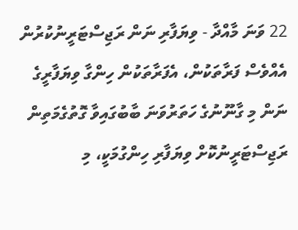22 ވަނަ މާއްދާ - ވިޔަފާރި ނަން ރަޖިސްޓަރީނުކުރުން
އެއްވެސް ފަރާތަކުން، އެފަރާތަކުން ހިންގާ ވިޔަފާރީގެ ނަން މި ގާނޫނުގެ ހަތަރުވަނަ ބާބުގައިވާ ގޮތުގެމަތިން ރަޖިސްޓަރީނުކޮށް ވިޔަފާރި ހިންގުމަކީ، މި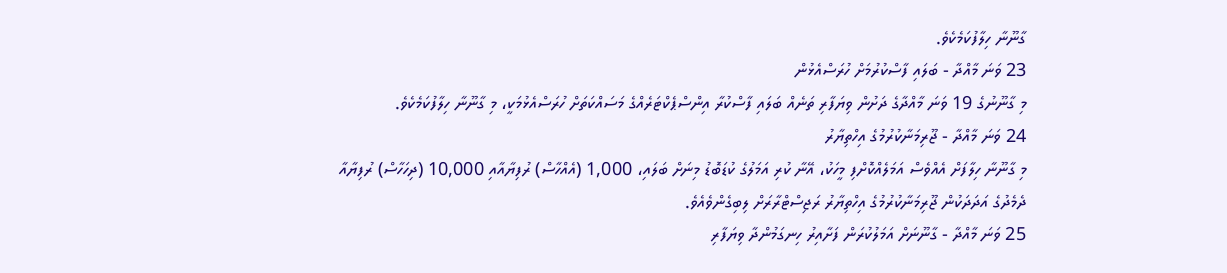ގާނޫނާ ހިލާފުކަމެކެވެ.
23 ވަނަ މާއްދާ - ބަލައި ފާސްކުރުމަށް ހުރަސްއެޅުން
މި ގާނޫނުގެ 19 ވަނަ މާއްދާގެ ދަށުން ވިޔަފާރި ތަނެއް ބަލައި ފާސްކުރާ އިންސްޕެކްޓަރެއްގެ މަސައްކަތަށް ހުރަސްއެޅުމަކީ، މި ގާނޫނާ ހިލާފުކަމެކެވެ.
24 ވަނަ މާއްދާ - ޖޫރިމަނާކުރުމުގެ އިހްތިޔާރު
މި ގާނޫނާ ހިލާފަށް އެއްވެސް އަމަލެއްކޮށްފި މީހަކު، އޭނާ ކުރި އަމަލުގެ ކުޑަބޮޑު މިނަށް ބަލައި، 1,000 (އެއްހާސް) ރުފިޔާއާއި 10,000 (ދިހަހާސް) ރުފިޔާއާ ދެމެދުގެ އަދަދަކުން ޖޫރިމަނާކުރުމުގެ އިހްތިޔާރު ރަޖިސްޓްރާރަށް ލިބިގެންވެއެވެ.
25 ވަނަ މާއްދާ - ގާނޫނަށް އަމަލުކުރަން ފަށާއިރު ހިނގަމުންދާ ވިޔަފާރި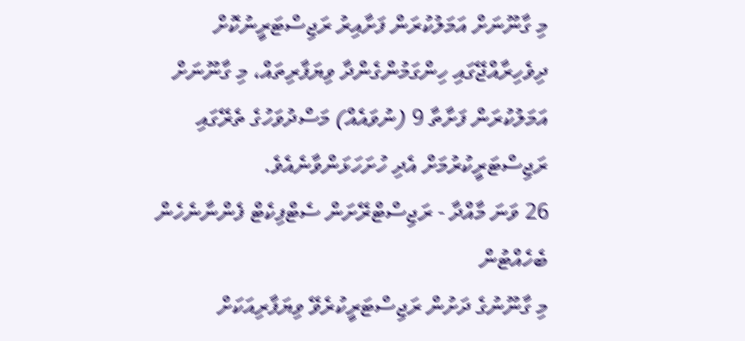މި ގާނޫނަށް އަމަލުކުރަން ފަށާއިރު ރަޖިސްޓަރީނުކޮށް ދިވެހިރާއްޖޭގައި ހިންގަމުންގެންދާ ވިޔަފާރިތައް، މި ގާނޫނަށް އަމަލުކުރަން ފަށާތާ 9 (ނުވައެއް) މަސްދުވަހުގެ ތެރޭގައި ރަޖިސްޓަރީކުރުމަށް އެދި ހުށަހަޅަންވާނެއެވެ.
26 ވަނަ މާއްދާ - ރަޖިސްޓްރޭށަން ސެޓްފިކެޓް ފެންނާނެހެން ބެހެއްޓުން
މި ގާނޫނުގެ ދަށުން ރަޖިސްޓަރީކުރެވޭ ވިޔަފާރިއަކަށް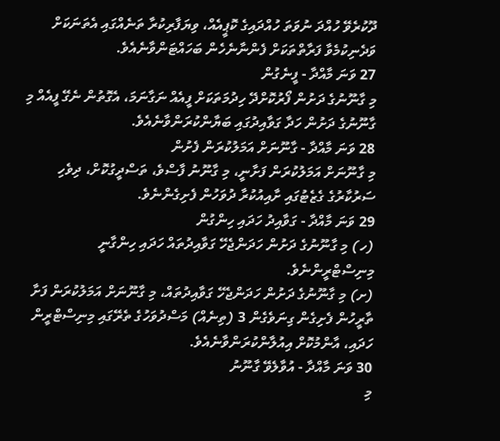ދޫކުރެވޭ ހުއްދަ ނުވަތަ ހުއްދައިގެ ކޮޕީއެއް، ވިޔަފާރިކުރާ ތަނެއްގައި އެތަނަކަށް ވަދެނިކުމެވާ ފަރާތްތަކަށް ފެންނާނެހެން ބަހައްޓަންވާނެއެވެ.
27 ވަނަ މާއްދާ - ފީނެގުން
މި ގާނޫނުގެ ދަށުން ފޯރުކޮށްދޭ ހިދުމަތަކަށް ފީއެއް ނަގާނަމަ، އެގޮތުން ނެގޭ ފީއެއް މި ގާނޫނުގެ ދަށުން ހަދާ ގަވާއިދުގައި ބަޔާންކުރަންވާނެއެވެ.
28 ވަނަ މާއްދާ - ގާނޫނަށް އަމަލުކުރަން ފެށުން
މި ގާނޫނަށް އަމަލުކުރަން ފަށާނީ، މި ގާނޫނު ފާސްވެ، ތަސްދީގުކޮށް، ދިވެހި ސަރުކާރުގެ ގެޒެޓުގައި ށާއިއުކުރާ ދުވަހުން ފެށިގެންނެވެ.
29 ވަނަ މާއްދާ - ގަވާއިދު ހަދައި ހިންގުން
(ހ) މި ގާނޫނުގެ ދަށުން ހަދަންޖެހޭ ގަވާއިދުތައް ހަދައި ހިންގާނީ މިނިސްޓްރީންނެވެ.
(ށ) މި ގާނޫނުގެ ދަށުން ހަދަންޖެހޭ ގަވާއިދުތައް، މި ގާނޫނަށް އަމަލުކުރަން ފަށާ ތާރީހުން ފެށިގެން ގިނަވެގެން 3 (ތިނެއް) މަސްދުވަހުގެ ތެރޭގައި މިނިސްޓްރީން ހަދައި، އާންމުކޮށް އިއުލާންކުރަންވާނެއެވެ.
30 ވަނަ މާއްދާ - އުވާލެވޭ ގާނޫނު
މި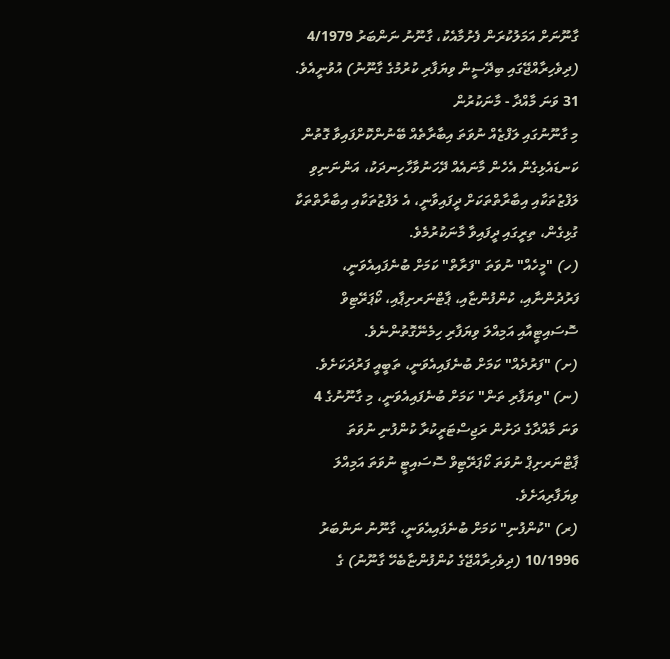ގާނޫނަށް އަމަލުކުރަން ފެށުމާއެކު، ގާނޫނު ނަންބަރު 4/1979 (ދިވެހިރާއްޖޭގައި ބިދޭސީން ވިޔަފާރި ކުރުމުގެ ގާނޫނު) އުވުނީއެވެ.
31 ވަނަ މާއްދާ - މާނަކުރުން
މި ގާނޫނުގައި ލަފްޒެއް ނުވަތަ އިބާރާތެއް ބޭނުންކޮށްފައިވާ ގޮތުން ކަނޑައެޅިގެން އެހެން މާނައެއް ދޭހަނުވާހާހިނދަކު، އަންނަނިވި ލަފްޒުތަކާއި އިބާރާތްތަކަށް ދީފައިވާނީ، އެ ލަފްޒުތަކާއި އިބާރާތްތަކާ ގުޅިގެން، ތިރީގައި ދީފައިވާ މާނަކުރުމެވެ.
(ހ) "މީހެއް" ނުވަތަ "ފަރާތް" ކަމަށް ބުނެފައިއެވަނީ، ފަރުދުންނާއި، ކުންފުންޏާއި، ޕާޓްނަރށިޕާއި، ކޯޕަރޭޓިވް ސޮސައިޓީއާއި އަމިއްލަ ވިޔަފާރި ހިމެނޭގޮތުންނެވެ.
(ށ) "ފަރުދެއް" ކަމަށް ބުނެފައިއެވަނީ، ތަބީއީ ފަރުދަކަށެވެ.
(ނ) "ވިޔަފާރި ތަން" ކަމަށް ބުނެފައިއެވަނީ، މި ގާނޫނުގެ 4 ވަނަ މާއްދާގެ ދަށުން ރަޖިސްޓަރީކުރާ ކުންފުނި ނުވަތަ ޕާޓްނަރށިޕް ނުވަތަ ކޯޕަރޭޓިވް ސޮސައިޓީ ނުވަތަ އަމިއްލަ ވިޔަފާރިއަށެވެ.
(ރ) "ކުންފުނި" ކަމަށް ބުނެފައިއެވަނީ، ގާނޫނު ނަންބަރު 10/1996 (ދިވެހިރާއްޖޭގެ ކުންފުންޏާބެހޭ ގާނޫނު) ގެ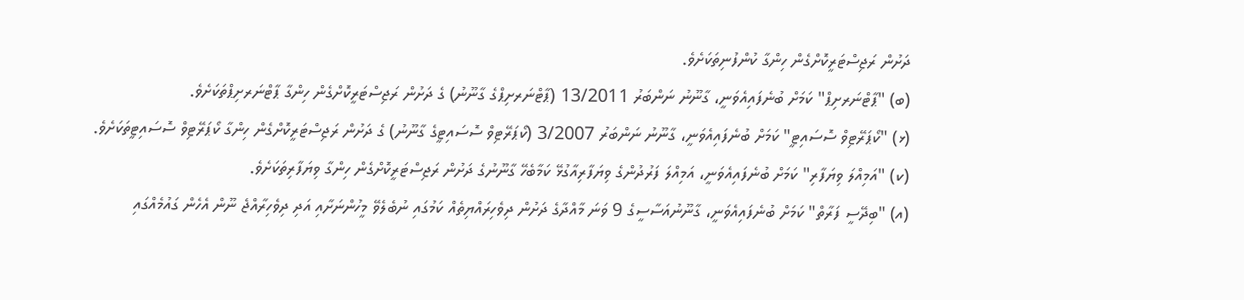ދަށުން ރަޖިސްޓަރީކޮށްގެން ހިންގާ ކުންފުނިތަކަށެވެ.
(ބ) "ޕާޓްނަރށިޕް" ކަމަށް ބުނެފައިއެވަނީ، ގާނޫނު ނަންބަރު 13/2011 (ޕާޓްނަރށިޕްގެ ގާނޫނު) ގެ ދަށުން ރަޖިސްޓަރީކޮށްގެން ހިންގާ ޕާޓްނަރށިޕްތަކަށެވެ.
(ޅ) "ކޯޕަރޭޓިވް ސޮސައިޓީ" ކަމަށް ބުނެފައިއެވަނީ، ގާނޫނު ނަންބަރު 3/2007 (ކޯޕަރޭޓިވް ސޮސައިޓީގެ ގާނޫނު) ގެ ދަށުން ރަޖިސްޓަރީކޮށްގެން ހިންގާ ކޯޕަރޭޓިވް ސޮސައިޓީތަކަށެވެ.
(ކ) "އަމިއްލަ ވިޔަފާރި" ކަމަށް ބުނެފައިއެވަނީ، އަމިއްލަ ފަރުދުންގެ ވިޔަފާރިއާގުޅޭ ކަމާބެހޭ ގާނޫނުގެ ދަށުން ރަޖިސްޓަރީކޮށްގެން ހިންގާ ވިޔަފާރިތަކަށެވެ.
(އ) "ބިދޭސީ ފަރާތް" ކަމަށް ބުނެފައިއެވަނީ، ގާނޫނުއަސާސީގެ 9 ވަނަ މާއްދާގެ ދަށުން ދިވެހިރައްޔިތެއް ކަމުގައި ނުބެލެވޭ މީހުންނަށާއި އަދި ދިވެހިރާއްޖެ ނޫން އެހެން ގައުމެއްގައި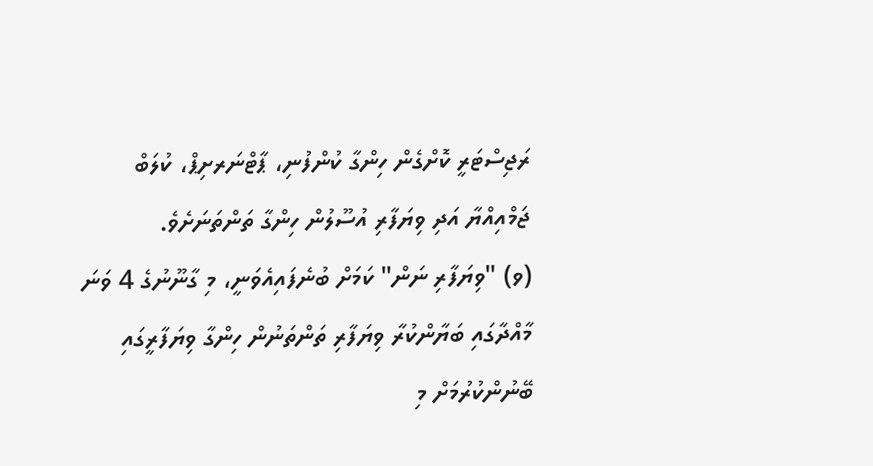ރަޖިސްޓަރީ ކޮށްގެން ހިންގާ ކުންފުނި، ޕާޓްނަރށިޕް، ކުލަބް ޖަމްއިއްޔާ އަދި ވިޔަފާރި އުސޫލުން ހިންގާ ތަންތަނަށެވެ.
(ވ) "ވިޔަފާރި ނަން" ކަމަށް ބުނެފައިއެވަނީ، މި ގާނޫނުގެ 4 ވަނަ މާއްދާގައި ބަޔާންކުރާ ވިޔަފާރި ތަންތަނުން ހިންގާ ވިޔަފާރީގައި ބޭނުންކުރުމަށް މި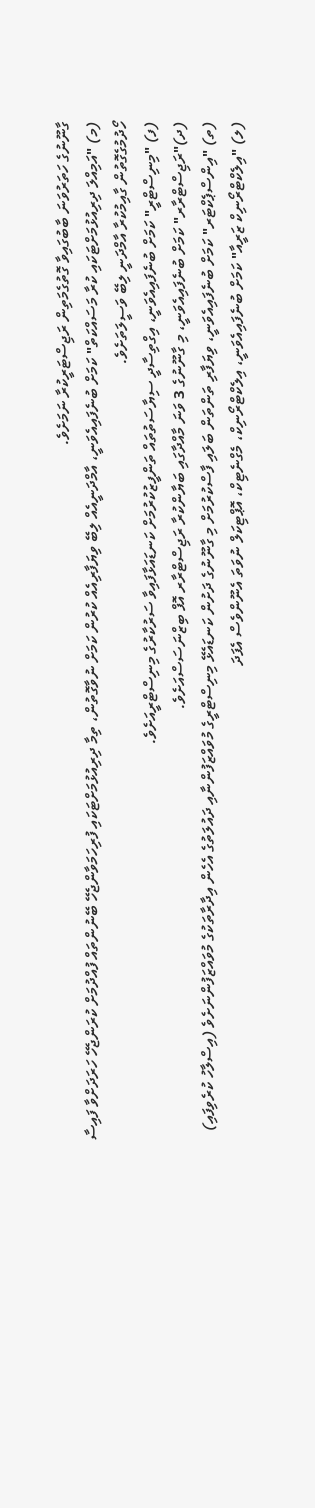ގާނޫނުގެ ހަތަރުވަނަ ބާބުގައިވާ ގޮތުގެމަތިން ރަޖިސްޓަރީކުރާ ނަމަށެވެ.
(މ) "އަމިއްލަ ދިރިއުޅުމަށްޓަކައި ކުރާ މަސައްކަތް" ކަމަށް ބުނެފައިއެވަނީ، އާމްދަނީއެއް ލިބޭ ވިޔަފާރިއެއް ކުރުން ކަމަށް ނުވާގޮތުން، ތިމާ ދިރިއުޅުމަށްޓަކައި ފުރިހަމަވާންޖެހޭ ބޭނުންތައް ފުއްދުމަށް ކުރަންޖެހޭ ހަރަދަށްވާ ފައިސާ ހޯދުމުގެގޮތުން ގާއިމުކުރާ އާމްދަނީ ލިބޭ ވަސީލަތަށެވެ.
(ފ) "މިނިސްޓްރީ" ކަމަށް ބުނެފައިއެވަނީ، އިގްތިސާދީ ސިޔާސަތުތައް ތަންފީޒުކުރުމަށް ކަނޑައަޅާފައިވާ ސަރުކާރުގެ މިނިސްޓްރީއަށެވެ.
(ދ)"ރަޖިސްޓްރާރ" ކަމަށް ބުނެފައިއެވަނީ، މި ގާނޫނުގެ 3 ވަނަ މާއްދާގައި ބަޔާންކުރާ ރަޖިސްޓްރާރ އޮފް ބިޒްނަސަސްއަށެވެ.
(ތ) "އިންސްޕެކްޓަރ" ކަމަށް ބުނެފައިއެވަނީ، ވިޔަފާރި ތަންތަން ބަލައި ފާސްކުރުމަށް މި ގާނޫނުގެ ދަށުން ކަނޑައެޅޭ މިނިސްޓްރީގެ މުވައްޒަފުންނާއި ދައުލަތުގެ އެހެން އިދާރާތަކުގެ މުވައްޒަފުންނަށެވެ (އިސްލާހު ކުރެވިފައި)
(ލ) "އިލެކްޓްރޯނިކް ޒަރީއާ" ކަމަށް ބުނެފައިއެވަނީ، އިލެކްޓްރޯނިކް، މެގްނެޓިކް، އޮޕްޓިކަލް ނުވަތަ އެނޫންވެސް އެފަދަ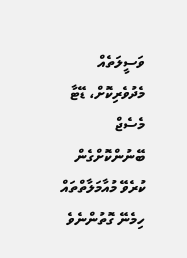ވަސީލަތެއް މެދުވެރިކޮށް، ޑޭޓާ މެސެޖް ބޭނުންކޮށްގެން ކުރެވޭ މުއާމަލާތްތައް ހިމެނޭ ގޮތުންނެވެ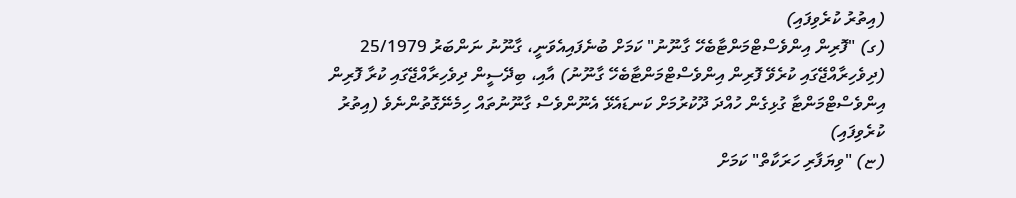(އިތުރު ކުރެވިފައި)
(ގ) "ފޮރިން އިންވެސްޓްމަންޓާބެހޭ ގާނޫނު" ކަމަށް ބުނެފައިއެވަނީ، ގާނޫނު ނަންބަރު 25/1979 (ދިވެހިރާއްޖޭގައި ކުރެވޭ ފޮރިން އިންވެސްޓްމަންޓާބެހޭ ގާނޫނު) އާއި، ބިދޭސީން ދިވެހިރާއްޖޭގައި ކުރާ ފޮރިން އިންވެސްޓްމަންޓާ ގުޅިގެން ހުއްދަ ދޫކުރުމަށް ކަނޑައެޅޭ އެނޫންވެސް ގާނޫނުތައް ހިމެނޭގޮތުންނެވެ (އިތުރު ކުރެވިފައި)
(ޏ) "ވިޔަފާރި ހަރަކާތް" ކަމަށް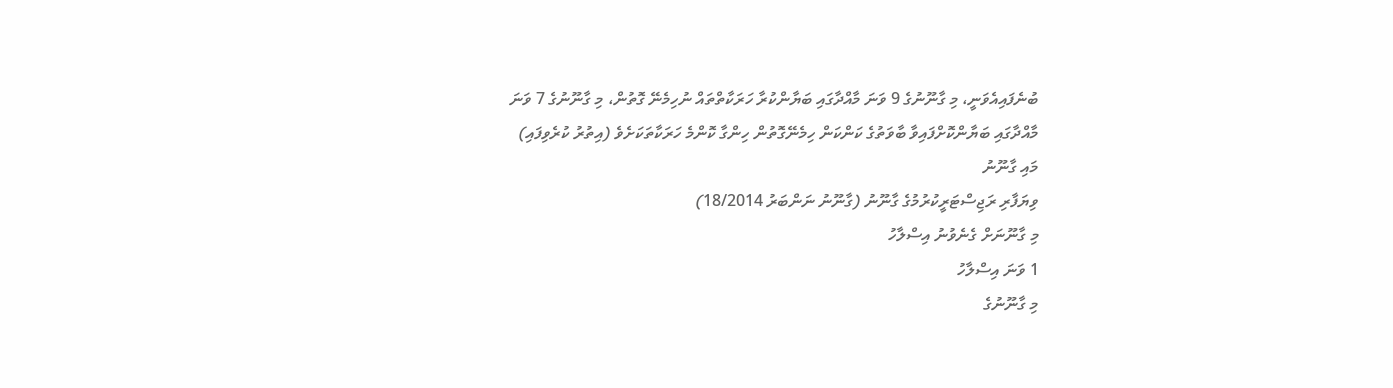ބުނެފައިއެވަނީ، މި ގާނޫނުގެ 9 ވަނަ މާއްދާގައި ބަޔާންކުރާ ހަރަކާތްތައް ނުހިމެނޭ ގޮތުން، މި ގާނޫނުގެ 7 ވަނަ މާއްދާގައި ބަޔާންކޮށްފައިވާ ބާވަތުގެ ކަންކަން ހިމެނޭގޮތުން ހިންގާ ކޮންމެ ހަރަކާތަކަށެވެ (އިތުރު ކުރެވިފައި)
މައި ގާނޫނު
ވިޔަފާރި ރަޖިސްޓަރީކުރުމުގެ ގާނޫނު (ގާނޫނު ނަންބަރު 18/2014)
މި ގާނޫނަށް ގެނެވުނު އިސްލާހު
1 ވަނަ އިސްލާހު
މި ގާނޫނުގެ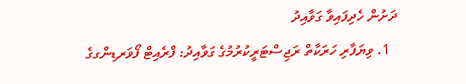ދަށުން ހެދިފައިވާ ގަވާއިދު
  1. ވިޔަފާރި ހަރަކާތް ރަޖިސްޓަރީކުރުމުގެ ގަވާއިދު: ފްރެއިޓް ފޯވަރޑިންގގެ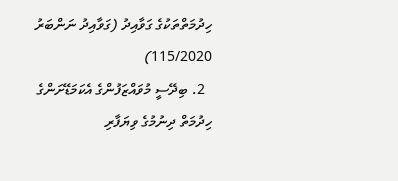ހިދުމަތްތަކުގެ ގަވާއިދު (ގަވާއިދު ނަންބަރު 115/2020)
  2. ބިދޭސީ މުވައްޒަފުންގެ އެކަމަޑޭށަންގެ ހިދުމަތް ދިނުމުގެ ވިޔަފާރި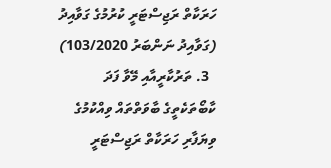ހަރަކާތް ރަޖިސްޓަރީ ކުރުމުގެ ގަވާއިދު (ގަވާއިދު ނަންބަރު 103/2020)
  3. ތަރުކާރީއާއި މޭވާ ފަދަ ކާބޯތަކެތީގެ ބާވަތްތައް ވިއްކުމުގެ ވިޔަފާރި ހަރަކާތް ރަޖިސްޓަރީ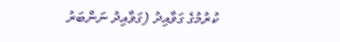ކުރުމުގެ ގަވާއިދު (ގަވާއިދު ނަންބަރު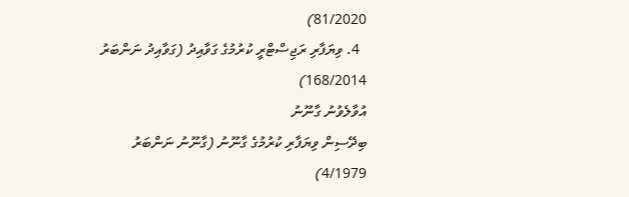81/2020)
  4. ވިޔަފާރި ރަޖިސްޓްރީ ކުރުމުގެ ގަވާއިދު (ގަވާއިދު ނަންބަރު 168/2014)
އުވާލެވުނު ގާނޫނު
ބިދޭސިން ވިޔަފާރި ކުރުމުގެ ގާނޫނު (ގާނޫނު ނަންބަރު 4/1979)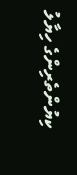ކިޔުންތެރިންގެ ހިޔާލު